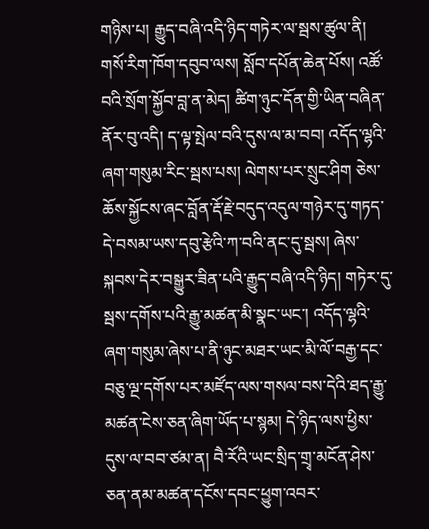གཉིས་པ། རྒྱུད་བཞི་འདི་ཉིད་གཏེར་ལ་སྦས་ཚུལ་ནི། གསོ་རིག་ཁོག་དབུབ་ལས། སློབ་དཔོན་ཆེན་པོས། འཚོ་བའི་སྲོག་སྐྱོབ་བླ་ན་མེད། ཚིག་ཉུང་དོན་གྱི་ཡིན་བཞིན་ནོར་བུ་འདི། ད་ལྟ་སྤེལ་བའི་དུས་ལ་མ་བབ། འདོད་ལྷའི་ཞག་གསུམ་རིང་སྦས་པས། ལེགས་པར་སྲུང་ཤིག ཅེས་ཆོས་སྐྱོངས་ཞང་བློན་རྡོ་རྗེ་བདུད་འདུལ་གཉེར་དུ་གཏད་དེ་བསམ་ཡས་དབུ་རྩེའི་ཀ་བའི་ནང་དུ་སྦས། ཞེས་སྐབས་དེར་བསྒྱུར་ཟིན་པའི་རྒྱུད་བཞི་འདི་ཉིད། གཏེར་དུ་སྦས་དགོས་པའི་རྒྱུ་མཚན་མི་སྣང་ཡང་། འདོད་ལྷའི་ཞག་གསུམ་ཞེས་པ་ནི་ཉུང་མཐར་ཡང་མི་ལོ་བརྒྱ་དང་བཅུ་ལྔ་དགོས་པར་མཛོད་ལས་གསལ་བས་དེའི་ཐད་རྒྱུ་མཚན་ངེས་ཅན་ཞིག་ཡོད་པ་སྙམ། དེ་ཉིད་ལས་ཕྱིས་དུས་ལ་བབ་ཙམ་ན། བཻ་རོའི་ཡང་སྲིད་གྲྭ་མངོན་ཤེས་ཅན་ནམ་མཚན་དངོས་དབང་ཕྱུག་འབར་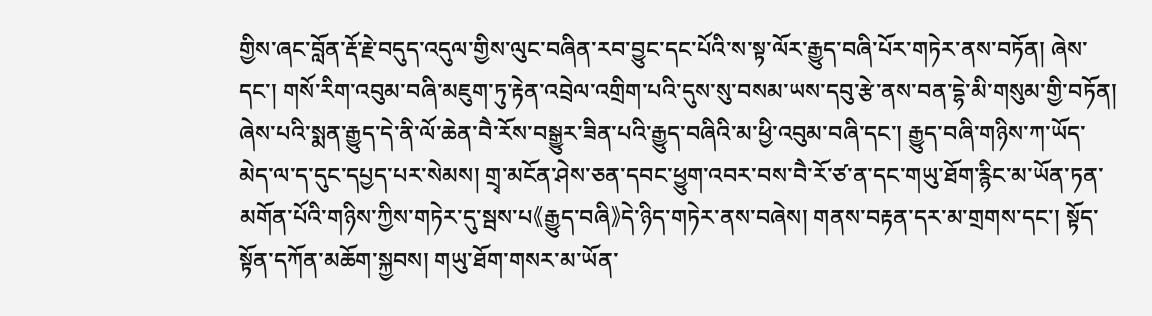གྱིས་ཞང་བློན་རྡོ་རྗེ་བདུད་འདུལ་གྱིས་ལུང་བཞིན་རབ་བྱུང་དང་པོའི་ས་སྟ་ལོར་རྒྱུད་བཞི་པོར་གཏེར་ནས་བཏོན། ཞེས་དང་། གསོ་རིག་འབུམ་བཞི་མཇུག་ཏུ་རྟེན་འབྲེལ་འགྲིག་པའི་དུས་སུ་བསམ་ཡས་དབུ་རྩེ་ནས་བན་དྷེ་མི་གསུམ་གྱི་བཏོན། ཞེས་པའི་སྨན་རྒྱུད་དེ་ནི་ལོ་ཆེན་བཻ་རོས་བསྒྱུར་ཟིན་པའི་རྒྱུད་བཞིའི་མ་ཕྱི་འབུམ་བཞི་དང་། རྒྱུད་བཞི་གཉིས་ཀ་ཡོད་མེད་ལ་ད་དུང་དཔྱད་པར་སེམས། གྲྭ་མངོན་ཤེས་ཅན་དབང་ཕྱུག་འབར་བས་བཻ་རོ་ཙ་ན་དང་གཡུ་ཐོག་རྙིང་མ་ཡོན་ཏན་མགོན་པོའི་གཉིས་ཀྱིས་གཏེར་དུ་སྦས་པ《རྒྱུད་བཞི》དེ་ཉིད་གཏེར་ནས་བཞེས། གནས་བརྟན་དར་མ་གྲགས་དང་། སྟོད་སྟོན་དཀོན་མཆོག་སྐྱབས། གཡུ་ཐོག་གསར་མ་ཡོན་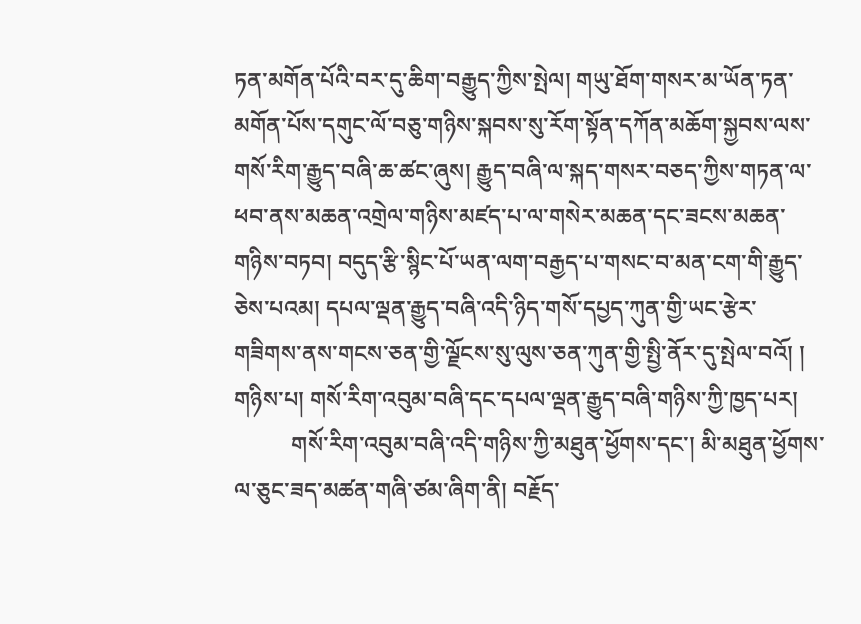ཏན་མགོན་པོའི་བར་དུ་ཆིག་བརྒྱུད་ཀྱིས་སྤེལ། གཡུ་ཐོག་གསར་མ་ཡོན་ཏན་མགོན་པོས་དགུང་ལོ་བཅུ་གཉིས་སྐབས་སུ་རོག་སྟོན་དཀོན་མཆོག་སྐྱབས་ལས་གསོ་རིག་རྒྱུད་བཞི་ཆ་ཚང་ཞུས། རྒྱུད་བཞི་ལ་སྐད་གསར་བཅད་ཀྱིས་གཏན་ལ་ཕབ་ནས་མཆན་འགྲེལ་གཉིས་མཛད་པ་ལ་གསེར་མཆན་དང་ཟངས་མཆན་གཉིས་བཏབ། བདུད་རྩི་སྙིང་པོ་ཡན་ལག་བརྒྱད་པ་གསང་བ་མན་ངག་གི་རྒྱུད་ཅེས་པའམ། དཔལ་ལྡན་རྒྱུད་བཞི་འདི་ཉིད་གསོ་དཔྱད་ཀུན་གྱི་ཡང་རྩེར་གཟིགས་ནས་གངས་ཅན་གྱི་ལྗོངས་སུ་ལུས་ཅན་ཀུན་གྱི་སྤྱི་ནོར་དུ་སྤེལ་བའོ། །
གཉིས་པ། གསོ་རིག་འབུམ་བཞི་དང་དཔལ་ལྡན་རྒྱུད་བཞི་གཉིས་ཀྱི་ཁྱད་པར།
          གསོ་རིག་འབུམ་བཞི་འདི་གཉིས་ཀྱི་མཐུན་ཕྱོགས་དང་། མི་མཐུན་ཕྱོགས་ལ་ཅུང་ཟད་མཚན་གཞི་ཙམ་ཞིག་ནི། བརྗོད་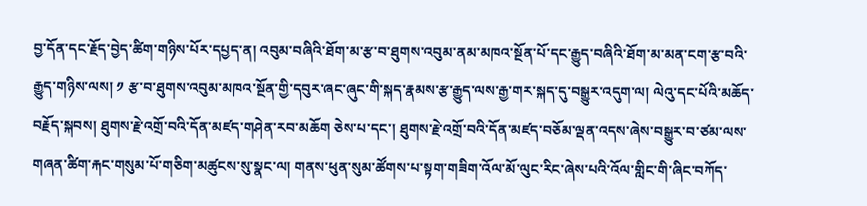བྱ་དོན་དང་རྗོད་བྱེད་ཚིག་གཉིས་པོར་དཔྱད་ན། འབུམ་བཞིའི་ཐོག་མ་རྩ་བ་ཐུགས་འབུམ་ནམ་མཁའ་སྔོན་པོ་དང་རྒྱུད་བཞིའི་ཐོག་མ་མན་ངག་རྩ་བའི་རྒྱུད་གཉིས་ལས། ༡ རྩ་བ་ཐུགས་འབུམ་མཁའ་སྔོན་གྱི་དབུར་ཞང་ཞུང་གི་སྐད་རྣམས་རྩ་རྒྱུད་ལས་རྒྱ་གར་སྐད་དུ་བསྒྱུར་འདུག་ལ། ལེའུ་དང་པོའི་མཆོད་བརྗོད་སྐབས། ཐུགས་རྗེ་འགྲོ་བའི་དོན་མཛད་གཤེན་རབ་མཆོག ཅེས་པ་དང་། ཐུགས་རྗེ་འགྲོ་བའི་དོན་མཛད་བཅོམ་ལྡན་འདས་ཞེས་བསྒྱུར་བ་ཙམ་ལས་གཞན་ཚིག་རྐང་གསུམ་པོ་གཅིག་མཚུངས་སུ་སྣང་ལ། གནས་ཕུན་སུམ་ཚོགས་པ་སྟག་གཟིག་འོལ་མོ་ལུང་རིང་ཞེས་པའི་འོལ་གླིང་གི་ཞིང་བཀོད་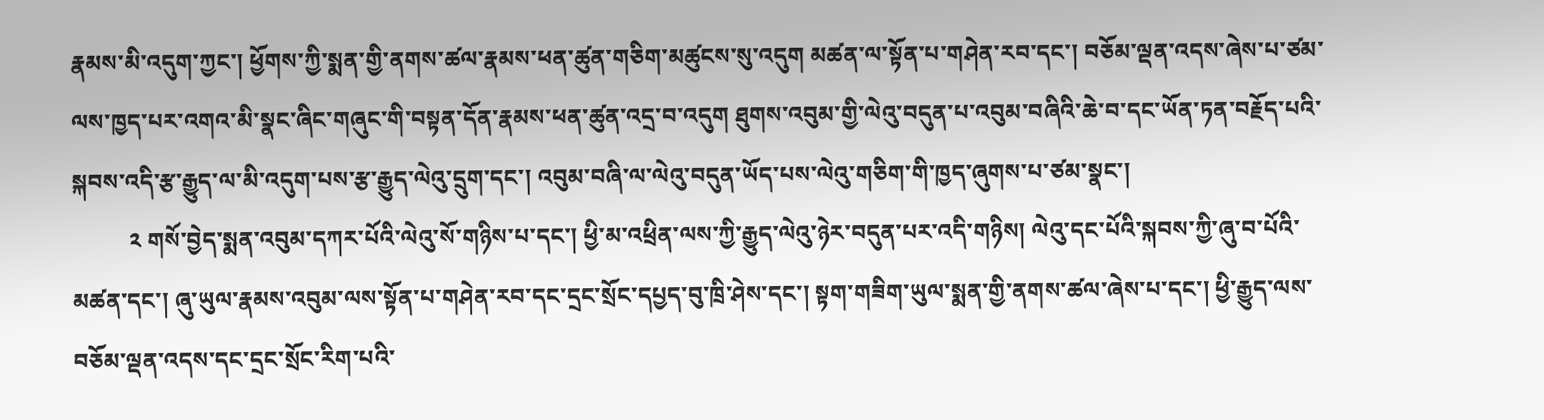རྣམས་མི་འདུག་ཀྱང་། ཕྱོགས་ཀྱི་སྨན་གྱི་ནགས་ཚལ་རྣམས་ཕན་ཚུན་གཅིག་མཚུངས་སུ་འདུག མཚན་ལ་སྟོན་པ་གཤེན་རབ་དང་། བཅོམ་ལྡན་འདས་ཞེས་པ་ཙམ་ལས་ཁྱད་པར་འགའ་མི་སྣང་ཞིང་གཞུང་གི་བསྟན་དོན་རྣམས་ཕན་ཚུན་འདྲ་བ་འདུག ཐུགས་འབུམ་གྱི་ལེའུ་བདུན་པ་འབུམ་བཞིའི་ཆེ་བ་དང་ཡོན་ཏན་བརྗོད་པའི་སྐབས་འདི་རྩ་རྒྱུད་ལ་མི་འདུག་པས་རྩ་རྒྱུད་ལེའུ་དྲུག་དང་། འབུམ་བཞི་ལ་ལེའུ་བདུན་ཡོད་པས་ལེའུ་གཅིག་གི་ཁྱད་ཞུགས་པ་ཙམ་སྣང་།
          ༢ གསོ་བྱེད་སྨན་འབུམ་དཀར་པོའི་ལེའུ་སོ་གཉིས་པ་དང་། ཕྱི་མ་འཕྲིན་ལས་ཀྱི་རྒྱུད་ལེའུ་ཉེར་བདུན་པར་འདི་གཉིས། ལེའུ་དང་པོའི་སྐབས་ཀྱི་ཞུ་བ་པོའི་མཚན་དང་། ཞུ་ཡུལ་རྣམས་འབུམ་ལས་སྟོན་པ་གཤེན་རབ་དང་དྲང་སྲོང་དཔྱད་བུ་ཁྲི་ཤེས་དང་། སྟག་གཟིག་ཡུལ་སྨན་གྱི་ནགས་ཚལ་ཞེས་པ་དང་། ཕྱི་རྒྱུད་ལས་བཅོམ་ལྡན་འདས་དང་དྲང་སྲོང་རིག་པའི་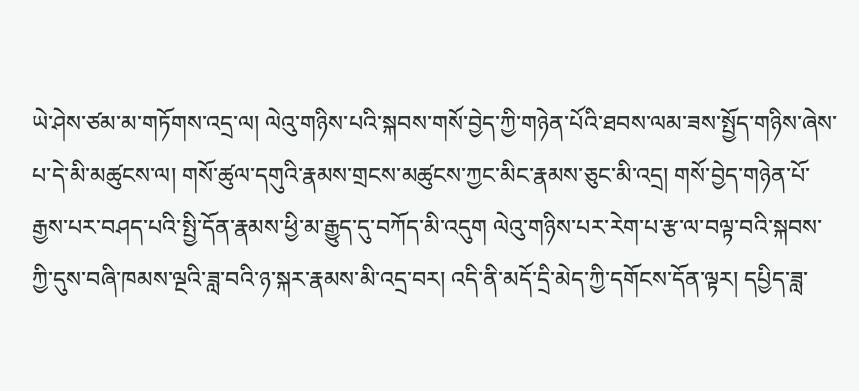ཡེ་ཤེས་ཙམ་མ་གཏོགས་འདྲ་ལ། ལེའུ་གཉིས་པའི་སྐབས་གསོ་བྱེད་ཀྱི་གཉེན་པོའི་ཐབས་ལམ་ཟས་སྤྱོད་གཉིས་ཞེས་པ་དེ་མི་མཚུངས་ལ། གསོ་ཚུལ་དགུའི་རྣམས་གྲངས་མཚུངས་ཀྱང་མིང་རྣམས་ཅུང་མི་འདྲ། གསོ་བྱེད་གཉེན་པོ་རྒྱས་པར་བཤད་པའི་སྤྱི་དོན་རྣམས་ཕྱི་མ་རྒྱུད་དུ་བཀོད་མི་འདུག ལེའུ་གཉིས་པར་རེག་པ་རྩ་ལ་བལྟ་བའི་སྐབས་ཀྱི་དུས་བཞི་ཁམས་ལྔའི་ཟླ་བའི་ཉ་སྐར་རྣམས་མི་འདྲ་བར། འདི་ནི་མདོ་དྲི་མེད་ཀྱི་དགོངས་དོན་ལྟར། དཔྱིད་ཟླ་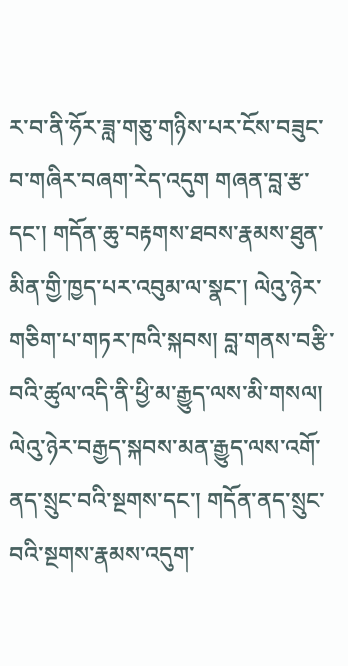ར་བ་ནི་ཧོར་ཟླ་གཅུ་གཉིས་པར་ངོས་བཟུང་བ་གཞིར་བཞག་རེད་འདུག གཞན་བླ་རྩ་དང་། གདོན་ཆུ་བརྟགས་ཐབས་རྣམས་ཐུན་མིན་གྱི་ཁྱད་པར་འབུམ་ལ་སྣང་། ལེའུ་ཉེར་གཅིག་པ་གཏར་ཁའི་སྐབས། བླ་གནས་བརྩི་བའི་ཚུལ་འདི་ནི་ཕྱི་མ་རྒྱུད་ལས་མི་གསལ། ལེའུ་ཉེར་བརྒྱད་སྐབས་མན་རྒྱུད་ལས་འགོ་ནད་སྲུང་བའི་སྔགས་དང་། གདོན་ནད་སྲུང་བའི་སྔགས་རྣམས་འདུག་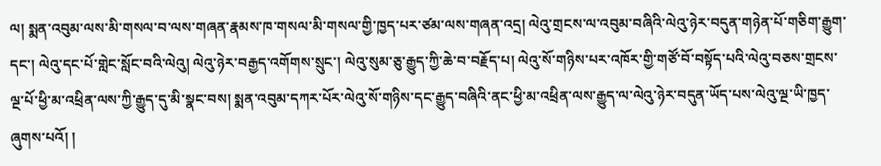ལ། སྨན་འབུམ་ལས་མི་གསལ་བ་ལས་གཞན་རྣམས་ཁ་གསལ་མི་གསལ་གྱི་ཁྱད་པར་ཙམ་ལས་གཞན་འདྲ། ལེའུ་གྲངས་ལ་འབུམ་བཞིའི་ལེའུ་ཉེར་བདུན་གཉེན་པོ་གཅིག་རྒྱུག་དང་། ལེའུ་དང་པོ་གླེང་སློང་བའི་ལེའུ། ལེའུ་ཉེར་བརྒྱད་འགོགས་སྲུང་། ལེའུ་སུམ་ཅུ་རྒྱུད་ཀྱི་ཆེ་བ་བརྗོད་པ། ལེའུ་སོ་གཉིས་པར་འཁོར་གྱི་གཙོ་བོ་བསྟོད་པའི་ལེའུ་བཅས་གྲངས་ལྔ་པོ་ཕྱི་མ་འཕྲིན་ལས་ཀྱི་རྒྱུད་དུ་མི་སྣང་བས། སྨན་འབུམ་དཀར་པོར་ལེའུ་སོ་གཉིས་དང་རྒྱུད་བཞིའི་ནང་ཕྱི་མ་འཕྲིན་ལས་རྒྱུད་ལ་ལེའུ་ཉེར་བདུན་ཡོད་པས་ལེའུ་ལྔ་ཡི་ཁྱད་ཞུགས་པའོ། །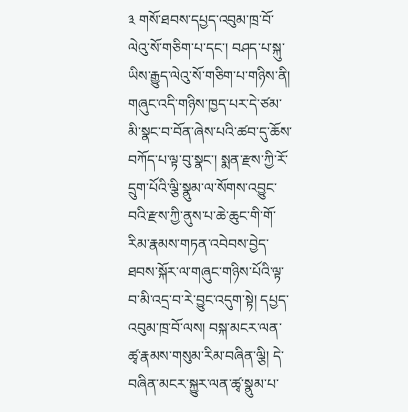༣ གསོ་ཐབས་དཔྱད་འབུམ་ཁྲ་བོ་ལེའུ་སོ་གཅིག་པ་དང་། བཤད་པ་སྐུ་ཡིས་རྒྱུད་ལེའུ་སོ་གཅིག་པ་གཉིས་ནི། གཞུང་འདི་གཉིས་ཁྱད་པར་དེ་ཙམ་མི་སྣང་བ་བོན་ཞེས་པའི་ཚབ་དུ་ཆོས་བཀོད་པ་ལྟ་བུ་སྣང་། སྨན་རྫས་ཀྱི་རོ་དྲུག་པོའི་ལྕི་སྣུམ་ལ་སོགས་འབྱུང་བའི་རྫས་ཀྱི་ནུས་པ་ཆེ་ཆུང་གི་གོ་རིམ་རྣམས་གཏན་འབེབས་བྱེད་ཐབས་སྐོར་ལ་གཞུང་གཉིས་པོའི་ལྟ་བ་མི་འདྲ་བ་རེ་བྱུང་འདུག་སྟེ། དཔྱད་འབུམ་ཁྲ་བོ་ལས། བསྐ་མངར་ལན་ཚྭ་རྣམས་གསུམ་རིམ་བཞིན་ལྕི། དེ་བཞིན་མངར་སྐྱུར་ལན་ཚྭ་སྣུམ་པ་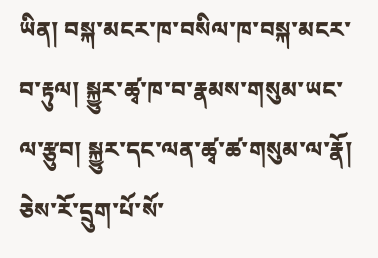ཡིན། བསྐ་མངར་ཁ་བསིལ་ཁ་བསྐ་མངར་བ་རྟུལ། སྐྱུར་ཚྭ་ཁ་བ་རྣམས་གསུམ་ཡང་ལ་རྩུབ། སྐྱུར་དང་ལན་ཚྭ་ཚ་གསུམ་ལ་རྣོ། ཅེས་རོ་དྲུག་པོ་སོ་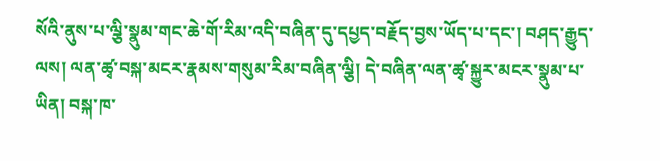སོའི་ནུས་པ་ལྕི་སྣུམ་གང་ཆེ་གོ་རིམ་འདི་བཞིན་དུ་དཔྱད་བརྗོད་བྱས་ཡོད་པ་དང་། བཤད་རྒྱུད་ལས། ལན་ཚྭ་བསྐ་མངར་རྣམས་གསུམ་རིམ་བཞིན་ལྕི། དེ་བཞིན་ལན་ཚྭ་སྐྱུར་མངར་སྣུམ་པ་ཡིན། བསྐ་ཁ་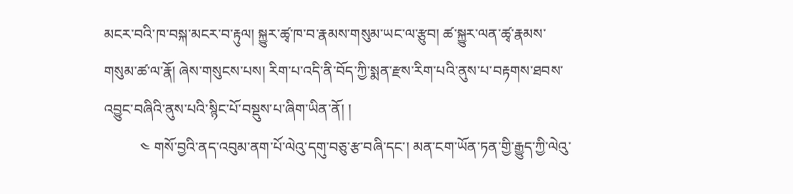མངར་བའི་ཁ་བསྐ་མངར་བ་རྟུལ། སྐྱུར་ཚྭ་ཁ་བ་རྣམས་གསུམ་ཡང་ལ་རྩུབ། ཚ་སྐྱུར་ལན་ཚྭ་རྣམས་གསུམ་ཚ་ལ་རྣོ། ཞེས་གསུངས་པས། རིག་པ་འདི་ནི་བོད་ཀྱི་སྨན་རྫས་རིག་པའི་ནུས་པ་བརྟགས་ཐབས་འབྱུང་བཞིའི་ནུས་པའི་སྙིང་པོ་བསྡུས་པ་ཞིག་ཡིན་ནོ། །
          ༤ གསོ་བྱའི་ནད་འབུམ་ནག་པོ་ལེའུ་དགུ་བཅུ་རྩ་བཞི་དང་། མན་ངག་ཡོན་ཏན་གྱི་རྒྱུད་ཀྱི་ལེའུ་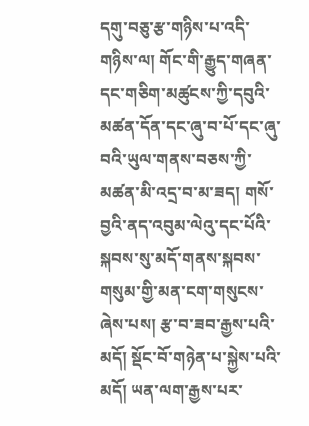དགུ་བཅུ་རྩ་གཉིས་པ་འདི་གཉིས་ལ། གོང་གི་རྒྱུད་གཞན་དང་གཅིག་མཚུངས་ཀྱི་དབུའི་མཚན་དོན་དང་ཞུ་བ་པོ་དང་ཞུ་བའི་ཡུལ་གནས་བཅས་ཀྱི་མཚན་མི་འདྲ་བ་མ་ཟད། གསོ་བྱའི་ནད་འབུམ་ལེའུ་དང་པོའི་སྐབས་སུ་མདོ་གནས་སྐབས་གསུམ་གྱི་མན་ངག་གསུངས་ཞེས་པས། རྩ་བ་ཟབ་རྒྱས་པའི་མདོ། སྡོང་བོ་གཉེན་པ་སྐྱེས་པའི་མདོ། ཡན་ལག་རྒྱས་པར་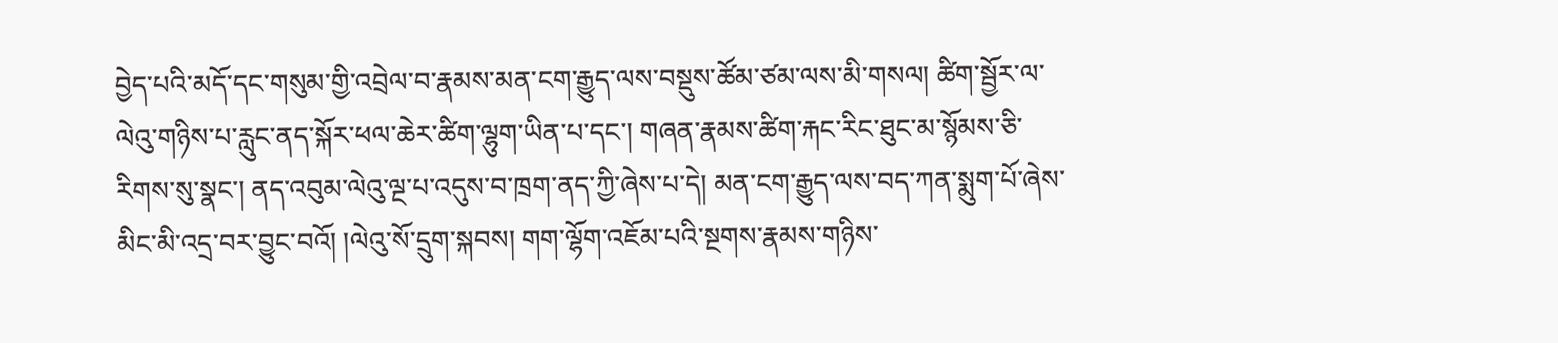བྱེད་པའི་མདོ་དང་གསུམ་གྱི་འབྲེལ་བ་རྣམས་མན་ངག་རྒྱུད་ལས་བསྡུས་ཚོམ་ཙམ་ལས་མི་གསལ། ཚིག་སྦྱོར་ལ་ལེའུ་གཉིས་པ་རླུང་ནད་སྐོར་ཕལ་ཆེར་ཚིག་ལྷུག་ཡིན་པ་དང་། གཞན་རྣམས་ཚིག་རྐང་རིང་ཐུང་མ་སྙོམས་ཅི་རིགས་སུ་སྣང་། ནད་འབུམ་ལེའུ་ལྔ་པ་འདུས་བ་ཁྲག་ནད་ཀྱི་ཞེས་པ་དེ། མན་ངག་རྒྱུད་ལས་བད་ཀན་སྨུག་པོ་ཞེས་མིང་མི་འདྲ་བར་བྱུང་བའོ། །ལེའུ་སོ་དྲུག་སྐབས། གག་ལྷོག་འཇོམ་པའི་སྔགས་རྣམས་གཉིས་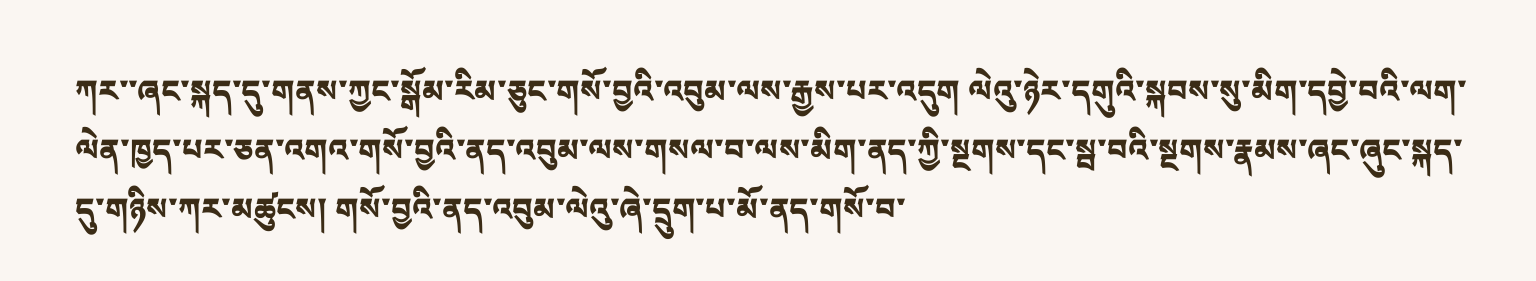ཀར་་ཞང་སྐད་དུ་གནས་ཀྱང་སྒོམ་རིམ་ཅུང་གསོ་བྱའི་འབུམ་ལས་རྒྱས་པར་འདུག ལེའུ་ཉེར་དགུའི་སྐབས་སུ་མིག་དབྱེ་བའི་ལག་ལེན་ཁྱད་པར་ཅན་འགའ་གསོ་བྱའི་ནད་འབུམ་ལས་གསལ་བ་ལས་མིག་ནད་ཀྱི་སྔགས་དང་སྦ་བའི་སྔགས་རྣམས་ཞང་ཞུང་སྐད་དུ་གཉིས་ཀར་མཚུངས། གསོ་བྱའི་ནད་འབུམ་ལེའུ་ཞེ་དྲུག་པ་མོ་ནད་གསོ་བ་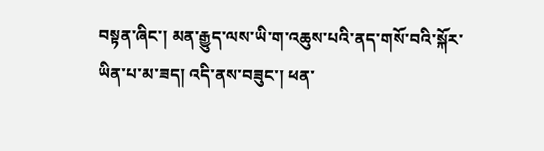བསྟན་ཞིང་། མན་རྒྱུད་ལས་ཡི་ག་འཆུས་པའི་ནད་གསོ་བའི་སྐོར་ཡིན་པ་མ་ཟད། འདི་ནས་བཟུང་། ཕན་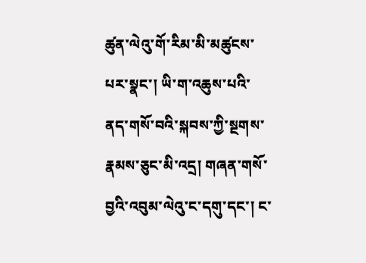ཚུན་ལེའུ་གོ་རིམ་མི་མཚུངས་པར་སྣང་། ཡི་ག་འཆུས་པའི་ནད་གསོ་བའི་སྐབས་ཀྱི་སྔགས་རྣམས་ཅུང་མི་འདྲ། གཞན་གསོ་བྱའི་འབུམ་ལེའུ་ང་དགུ་དང་། ང་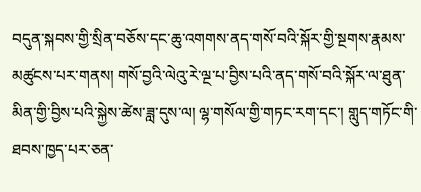བདུན་སྐབས་གྱི་སྲིན་བཅོས་དང་ཆུ་འགགས་ནད་གསོ་བའི་སྐོར་གྱི་སྔགས་རྣམས་མཚུངས་པར་གནས། གསོ་བྱའི་ལེའུ་རེ་ལྔ་པ་བྱིས་པའི་ནད་གསོ་བའི་སྐོར་ལ་ཐུན་མིན་གྱི་བྱིས་པའི་སྐྱེས་ཚེས་ཟླ་དུས་ལ། ལྷ་གསོལ་གྱི་གཏང་རག་དང་། གླུད་གཏོང་གི་ཐབས་ཁྱད་པར་ཅན་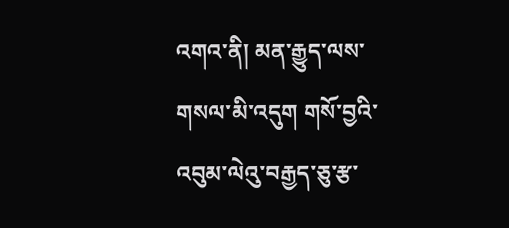འགའ་ནི། མན་རྒྱུད་ལས་གསལ་མི་འདུག གསོ་བྱའི་འབུམ་ལེའུ་བརྒྱད་ཅུ་རྩ་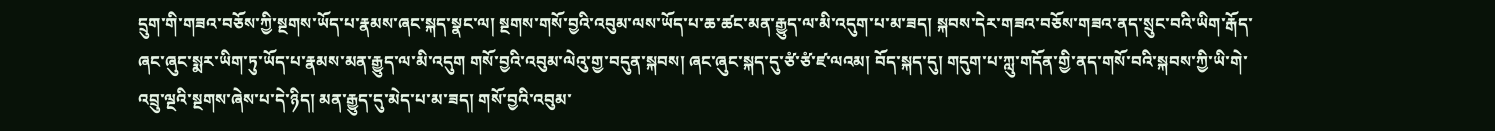དྲུག་གི་གཟའ་བཅོས་ཀྱི་སྔགས་ཡོད་པ་རྣམས་ཞང་སྐད་སྣང་ལ། སྔགས་གསོ་བྱའི་འབུམ་ལས་ཡོད་པ་ཆ་ཚང་མན་རྒྱུད་ལ་མི་འདུག་པ་མ་ཟད། སྐབས་དེར་གཟའ་བཅོས་གཟའ་ནད་སྲུང་བའི་ཡིག་རྒོད་ཞང་ཞུང་སྨར་ཡིག་ཏུ་ཡོད་པ་རྣམས་མན་རྒྱུད་ལ་མི་འདུག གསོ་བྱའི་འབུམ་ལེའུ་གྱ་བདུན་སྐབས། ཞང་ཞུང་སྐད་དུ་ཙཾ་ཙཾ་ཛ་ལའམ། བོད་སྐད་དུ། གདུག་པ་ཀླུ་གདོན་གྱི་ནད་གསོ་བའི་སྐབས་ཀྱི་ཡི་གེ་འབྲུ་ལྔའི་སྔགས་ཞེས་པ་དེ་ཉིད། མན་རྒྱུད་དུ་མེད་པ་མ་ཟད། གསོ་བྱའི་འབུམ་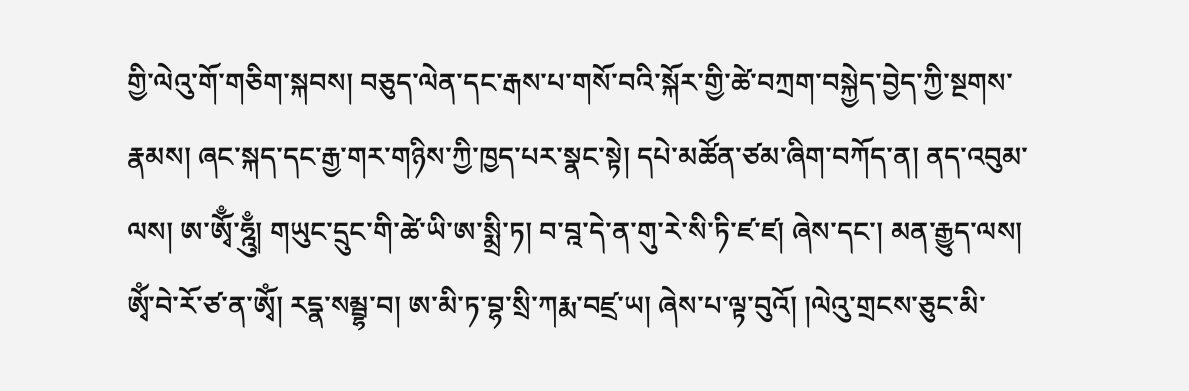གྱི་ལེའུ་གོ་གཅིག་སྐབས། བཅུད་ལེན་དང་རྒས་པ་གསོ་བའི་སྐོར་གྱི་ཚེ་བཀྲག་བསྐྱེད་བྱེད་ཀྱི་སྔགས་རྣམས། ཞང་སྐད་དང་རྒྱ་གར་གཉིས་ཀྱི་ཁྱད་པར་སྣང་སྟེ། དཔེ་མཚོན་ཙམ་ཞིག་བཀོད་ན། ནད་འབུམ་ལས། ཨ་ཨྭོྃ་ཧྰུྃ། གཡུང་དྲུང་གི་ཚེ་ཡི་ཨ་སྨྲི་ཏ། བ་བྰ་དེ་ན་གུ་རེ་སི་ཏི་ཛ་ཛ། ཞེས་དང་། མན་རྒྱུད་ལས། ཨྭོཾ་བེ་རོ་ཙ་ན་ཨྭོཾ། རདྣ་སམྦྷ་བ། ཨ་མི་ཏ་བྷ་སྲི་ཀརྨ་བཛྲ་ཡ། ཞེས་པ་ལྟ་བུའོ། །ལེའུ་གྲངས་ཅུང་མི་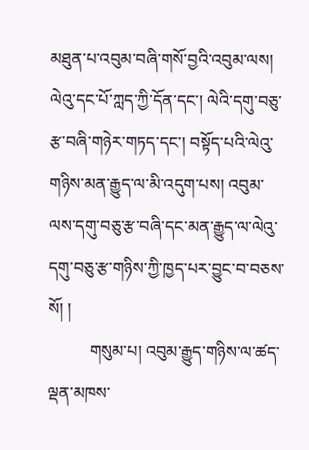མཐུན་པ་འབུམ་བཞི་གསོ་བྱའི་འབུམ་ལས། ལེའུ་དང་པོ་ཀླད་ཀྱི་དོན་དང་། ལེའི་དགུ་བཅུ་རྩ་བཞི་གཉེར་གཏད་དང་། བསྟོད་པའི་ལེའུ་གཉིས་མན་རྒྱུད་ལ་མི་འདུག་པས། འབུམ་ལས་དགུ་བཅུ་རྩ་བཞི་དང་མན་རྒྱུད་ལ་ལེའུ་དགུ་བཅུ་རྩ་གཉིས་ཀྱི་ཁྱད་པར་བྱུང་བ་བཅས་སོ། །
          གསུམ་པ། འབུམ་རྒྱུད་གཉིས་ལ་ཚད་ལྡན་མཁས་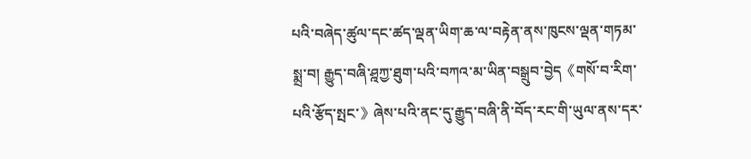པའི་བཞེད་ཚུལ་དང་ཚད་ལྡན་ཡིག་ཆ་ལ་བརྟེན་ནས་ཁུངས་ལྡན་གཏམ་སྨྲ་བ། རྒྱུད་བཞི་ཤྰཀྱ་ཐུག་པའི་བཀའ་མ་ཡིན་བསྒྲུབ་བྱེད《གསོ་བ་རིག་པའི་རྩོད་སྤང་》ཞེས་པའི་ནང་དུ་རྒྱུད་བཞི་ནི་བོད་རང་གི་ཡུལ་ནས་དར་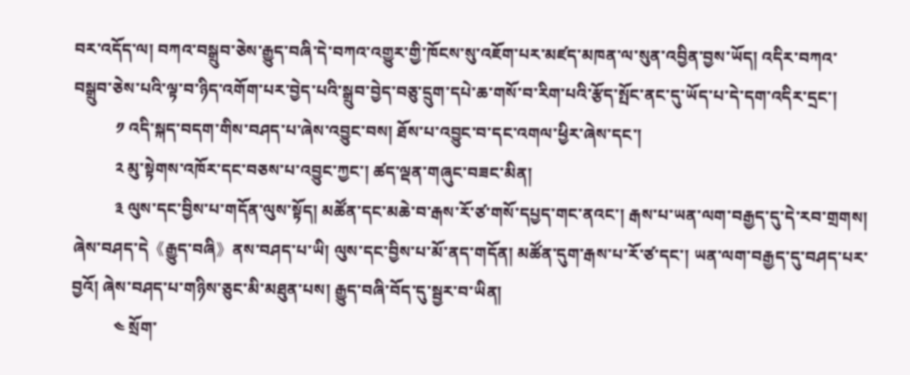བར་འདོད་ལ། བཀའ་བསྒྲུབ་ཅེས་རྒྱུད་བཞི་དེ་བཀའ་འགྱུར་གྱི་ཁོངས་སུ་འཇོག་པར་མཛད་མཁན་ལ་སུན་འབྱིན་བྱས་ཡོད། འདིར་བཀའ་བསྒྲུབ་ཅེས་པའི་ལྟ་བ་ཉིད་འགོག་པར་བྱེད་པའི་སྒྲུབ་བྱེད་བཅུ་དྲུག་དཔེ་ཆ་གསོ་བ་རིག་པའི་རྩོད་སྤོང་ནང་དུ་ཡོད་པ་དེ་དག་འདིར་དྲང་།
          ༡ འདི་སྐད་བདག་གིས་བཤད་པ་ཞེས་འབྱུང་བས། ཐོས་པ་འབྱུང་བ་དང་འགལ་ཕྱིར་ཞེས་དང་།
          ༢ མུ་སྟེགས་འཁོར་དང་བཅས་པ་འབྱུང་ཀྱང་། ཚད་ལྡན་གཞུང་བཟང་མིན།
          ༣ ལུས་དང་བྱིས་པ་གདོན་ལུས་སྟོད། མཚོན་དང་མཆེ་བ་རྒས་རོ་ཙ་གསོ་དཔྱད་གང་ནའང་། རྒས་པ་ཡན་ལག་བརྒྱད་དུ་དེ་རབ་གྲགས། ཞེས་བཤད་དེ《རྒྱུད་བཞི》ནས་བཤད་པ་ཡི། ལུས་དང་བྱིས་པ་མོ་ནད་གདོན། མཚོན་དུག་རྒས་པ་རོ་ཙ་དང་། ཡན་ལག་བརྒྱད་དུ་བཤད་པར་བྱའོ། ཞེས་བཤད་པ་གཉིས་ཅུང་མི་མཐུན་པས། རྒྱུད་བཞི་བོད་དུ་སྦྱར་བ་ཡིན།
          ༤ སྲོག་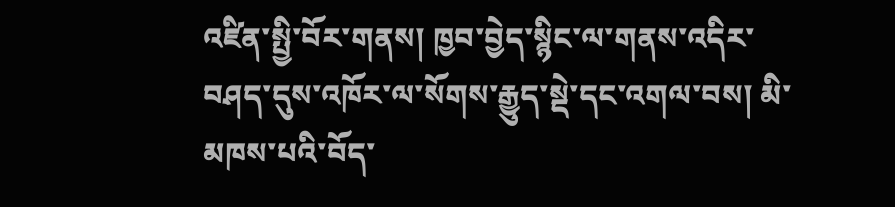འཛིན་སྤྱི་བོར་གནས། ཁྱབ་བྱེད་སྙིང་ལ་གནས་འདིར་བཤད་དུས་འཁོར་ལ་སོགས་རྒྱུད་སྡེ་དང་འགལ་བས། མི་མཁས་པའི་བོད་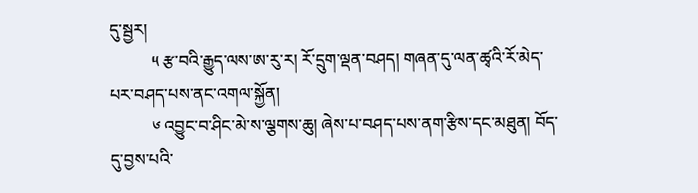དུ་སྦྱར།
          ༥ རྩ་བའི་རྒྱུད་ལས་ཨ་རུ་ར། རོ་དྲུག་ལྡན་བཤད། གཞན་དུ་ལན་ཚྭའི་རོ་མེད་པར་བཤད་པས་ནང་འགལ་སྐྱོན།
          ༦ འབྱུང་བ་ཤིང་མེ་ས་ལྕགས་ཆུ། ཞེས་པ་བཤད་པས་ནག་རྩིས་དང་མཐུན། བོད་དུ་བྱས་པའི་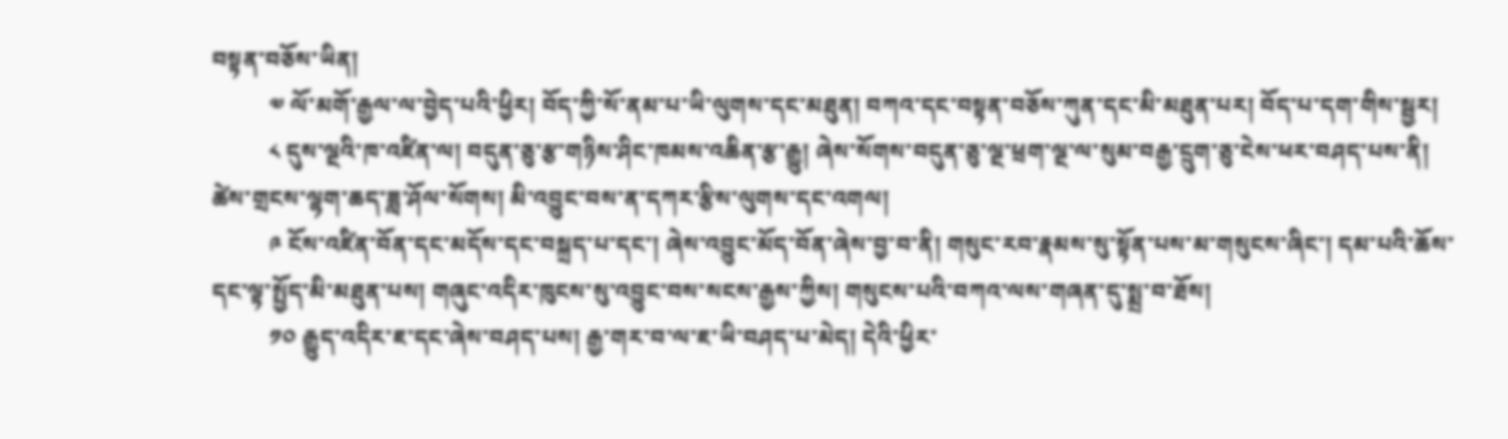བསྟན་བཅོས་ཡིན།
          ༧ ལོ་མགོ་རྒྱལ་ལ་བྱེད་པའི་ཕྱིར། བོད་ཀྱི་སོ་ནམ་པ་ཡི་ལུགས་དང་མཐུན། བཀའ་དང་བསྟན་བཅོས་ཀུན་དང་མི་མཐུན་པར། བོད་པ་དག་གིས་སྦྱར།
          ༨ དུས་ལྔའི་ཁ་འཛིན་ལ། བདུན་ཅུ་རྩ་གཉིས་ཤིང་ཁམས་འཆིན་རྩ་རྒྱུ། ཞེས་སོགས་བདུན་ཅུ་ལྔ་ཕྲག་ལྔ་ལ་སུམ་བརྒྱ་དྲུག་ཅུ་ངེས་ཕར་བཤད་པས་ནི། ཚེས་གྲངས་ལྷག་ཆད་ཟླ་ཤོལ་སོགས། མི་འབྱུང་བས་ན་དཀར་རྩིས་ལུགས་དང་འགལ།
          ༩ ངོས་འཛིན་བོན་དང་མདོས་དང་བསྐྲད་པ་དང་། ཞེས་འབྱུང་མོད་བོན་ཞེས་བྱ་བ་ནི། གསུང་རབ་རྣམས་སུ་སྟོན་པས་མ་གསུངས་ཞིང་། དམ་པའི་ཆོས་དང་ལྟ་སྤྱོད་མི་མཐུན་པས། གཞུང་འདིར་ཁུངས་སུ་འབྱུང་བས་སངས་རྒྱས་ཀྱིས། གསུངས་པའི་བཀའ་ལས་གཞན་དུ་སྨྲ་བ་ཐོས།
          ༡༠ རྒྱུད་འདིར་ཇ་དང་ཞེས་བཤད་པས། རྒྱ་གར་བ་ལ་ཇ་ཡི་བཤད་པ་མེད། དེའི་ཕྱིར་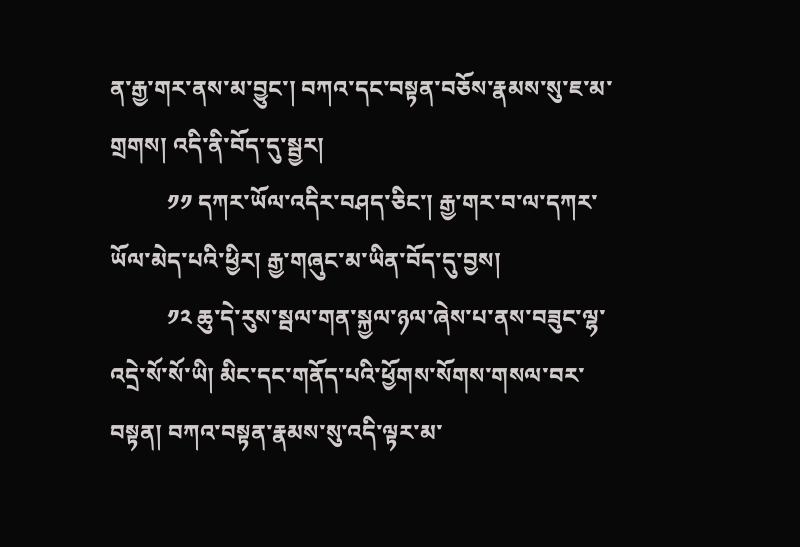ན་རྒྱ་གར་ནས་མ་བྱུང་། བཀའ་དང་བསྟན་བཅོས་རྣམས་སུ་ཇ་མ་གྲགས། འདི་ནི་བོད་དུ་སྦྱར།
          ༡༡ དཀར་ཡོལ་འདིར་བཤད་ཅིང་། རྒྱ་གར་བ་ལ་དཀར་ཡོལ་མེད་པའི་ཕྱིར། རྒྱ་གཞུང་མ་ཡིན་བོད་དུ་བྱས།
          ༡༢ ཆུ་དེ་རུས་སྦལ་གན་སྐྱལ་ཉལ་ཞེས་པ་ནས་བཟུང་ལྷ་འདྲེ་སོ་སོ་ཡི། མིང་དང་གནོད་པའི་ཕྱོགས་སོགས་གསལ་བར་བསྟན། བཀའ་བསྟན་རྣམས་སུ་འདི་ལྟར་མ་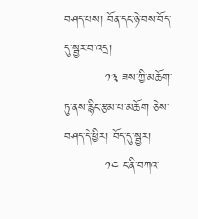བཤད་པས། བོན་དང་ཉེ་བས་བོད་དུ་སྦྱར་བ་འདྲ།
          ༡༣ ཟས་ཀྱི་མཆོག་ཏུ་ནས་རྙིང་རྩམ་པ་མཆོག ཅེས་བཤད་དེ་ཕྱིར། བོད་དུ་སྦྱར།
          ༡༤ ང་ནི་བཀའ་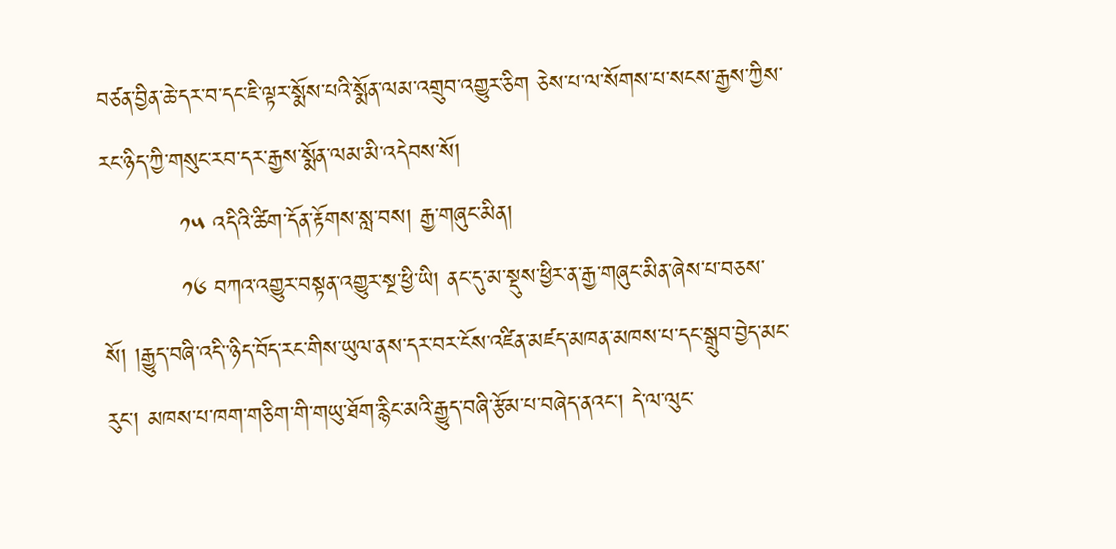བཙན་བྱིན་ཆེ་དར་བ་དང་ཇི་ལྟར་སྨོས་པའི་སྨོན་ལམ་འགྲུབ་འགྱུར་ཅིག ཅེས་པ་ལ་སོགས་པ་སངས་རྒྱས་ཀྱིས་རང་ཉིད་ཀྱི་གསུང་རབ་དར་རྒྱས་སྨོན་ལམ་མི་འདེབས་སོ།
          ༡༥ འདིའི་ཚིག་དོན་རྟོགས་སླ་བས། རྒྱ་གཞུང་མིན།
          ༡༦ བཀའ་འགྱུར་བསྟན་འགྱུར་སྔ་ཕྱི་ཡི། ནང་དུ་མ་སྡུས་ཕྱིར་ན་རྒྱ་གཞུང་མིན་ཞེས་པ་བཅས་སོ། །རྒྱུད་བཞི་འདི་་ཉིད་བོད་རང་གིས་ཡུལ་ནས་དར་བར་ངོས་འཛིན་མཛད་མཁན་མཁས་པ་དང་སྒྲུབ་བྱེད་མང་རུང་། མཁས་པ་ཁག་གཅིག་གི་གཡུ་ཐོག་རྙིང་མའི་རྒྱུད་བཞི་རྩོམ་པ་བཞེད་ནའང་། དེ་ལ་ལུང་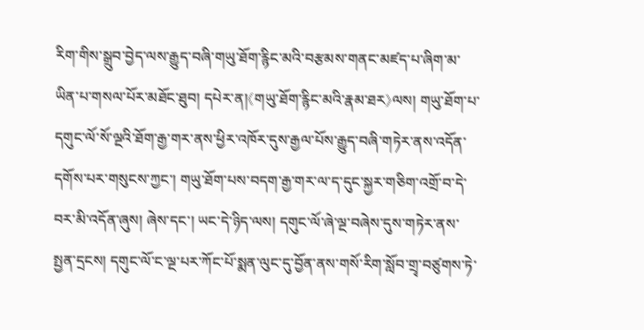རིག་གིས་སྒྲུབ་བྱེད་ལས་རྒྱུད་བཞི་གཡུ་ཐོག་རྙིང་མའི་བརྩམས་གནང་མཛད་པ་ཞིག་མ་ཡིན་པ་གསལ་པོར་མཐོང་ཐུབ། དཔེར་ན།《གཡུ་ཐོག་རྙིང་མའི་རྣམ་ཐར》ལས། གཡུ་ཐོག་པ་དགུང་ལོ་སོ་ལྔའི་ཐོག་རྒྱ་གར་ནས་ཕྱིར་འཁོར་དུས་རྒྱལ་པོས་རྒྱུད་བཞི་གཏེར་ནས་འདོན་དགོས་པར་གསུངས་ཀྱང་། གཡུ་ཐོག་པས་བདག་རྒྱ་གར་ལ་ད་དུང་སྐྱར་གཅིག་འགྲོ་བ་དེ་བར་མི་འདོན་ཞུས། ཞེས་དང་། ཡང་དེ་ཉིད་ལས། དགུང་ལོ་ཞེ་ལྔ་བཞེས་དུས་གཏེར་ནས་སྤྱན་དྲངས། དགུང་ལོ་ང་ལྔ་པར་ཀོང་པོ་སྨན་ལུང་དུ་བྱོན་ནས་གསོ་རིག་སློབ་གྲྭ་བཙུགས་ཏེ་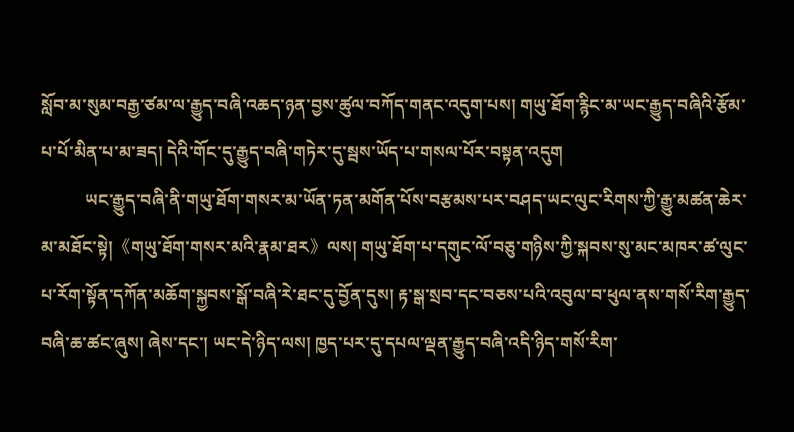སློབ་མ་སུམ་བརྒྱ་ཙམ་ལ་རྒྱུད་བཞི་འཆད་ཉན་བྱས་ཚུལ་བཀོད་གནང་འདུག་པས། གཡུ་ཐོག་རྙིང་མ་ཡང་རྒྱུད་བཞིའི་རྩོམ་པ་པོ་མིན་པ་མ་ཟད། དེའི་གོང་དུ་རྒྱུད་བཞི་གཏེར་དུ་སྦས་ཡོད་པ་གསལ་པོར་བསྟན་འདུག
          ཡང་རྒྱུད་བཞི་ནི་གཡུ་ཐོག་གསར་མ་ཡོན་ཏན་མགོན་པོས་བརྩམས་པར་བཤད་ཡང་ལུང་རིགས་ཀྱི་རྒྱུ་མཚན་ཆེར་མ་མཐོང་སྟེ།《གཡུ་ཐོག་གསར་མའི་རྣམ་ཐར》ལས། གཡུ་ཐོག་པ་དགུང་ལོ་བཅུ་གཉིས་ཀྱི་སྐབས་སུ་མང་མཁར་ཚ་ལུང་པ་རོག་སྟོན་དཀོན་མཆོག་སྐྱབས་སྒོ་བཞི་རེ་ཐང་དུ་བྱོན་དུས། རྟ་སྒ་སྲབ་དང་བཅས་པའི་འབུལ་བ་ཕུལ་ནས་གསོ་རིག་རྒྱུད་བཞི་ཆ་ཚང་ཞུས། ཞེས་དང་། ཡང་དེ་ཉིད་ལས། ཁྱད་པར་དུ་དཔལ་ལྡན་རྒྱུད་བཞི་འདི་ཉིད་གསོ་རིག་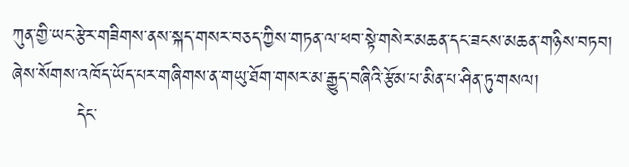ཀུན་གྱི་ཡང་རྩེར་གཟིགས་ནས་སྐད་གསར་བཅད་ཀྱིས་གཏན་ལ་ཕབ་སྟེ་གསེར་མཆན་དང་ཟངས་མཆན་གཉིས་བཏབ། ཞེས་སོགས་འཁོད་ཡོད་པར་གཞིགས་ན་གཡུ་ཐོག་གསར་མ་རྒྱུད་བཞིའི་རྩོམ་པ་མིན་པ་ཤིན་ཏུ་གསལ།
          དེང་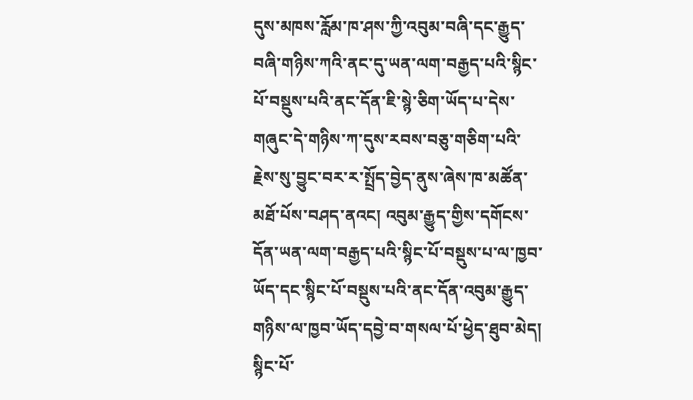དུས་མཁས་རློམ་ཁ་ཤས་ཀྱི་འབུམ་བཞི་དང་རྒྱུད་བཞི་གཉིས་ཀའི་ནང་དུ་ཡན་ལག་བརྒྱད་པའི་སྙིང་པོ་བསྡུས་པའི་ནང་དོན་ཇི་སྙེ་ཅིག་ཡོད་པ་དེས་གཞུང་དེ་གཉིས་ཀ་དུས་རབས་བཅུ་གཅིག་པའི་རྗེས་སུ་བྱུང་བར་ར་སྤྲོད་བྱེད་ནུས་ཞེས་ཁ་མཚོན་མཐོ་པོས་བཤད་ནའང། འབུམ་རྒྱུད་གྱིས་དགོངས་དོན་ཡན་ལག་བརྒྱད་པའི་སྙིང་པོ་བསྡུས་པ་ལ་ཁྱབ་ཡོད་དང་སྙིང་པོ་བསྡུས་པའི་ནང་དོན་འབུམ་རྒྱུད་གཉིས་ལ་ཁྱབ་ཡོད་དབྱེ་བ་གསལ་པོ་ཕྱེད་ཐུབ་མེད། སྙིང་པོ་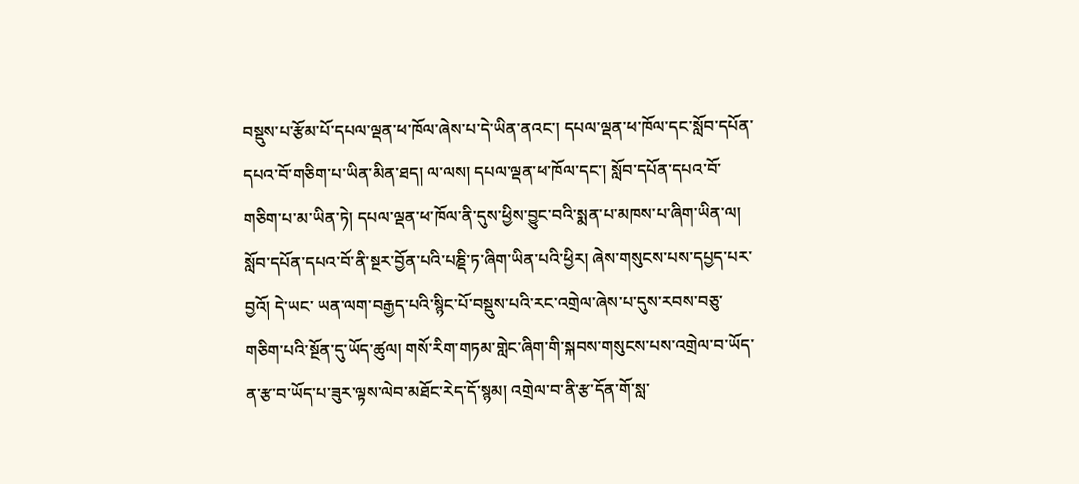བསྡུས་པ་རྩོམ་པོ་དཔལ་ལྡན་ཕ་ཁོལ་ཞེས་པ་དེ་ཡིན་ནའང་། དཔལ་ལྡན་ཕ་ཁོལ་དང་སློབ་དཔོན་དཔའ་བོ་གཅིག་པ་ཡིན་མིན་ཐད། ལ་ལས། དཔལ་ལྡན་ཕ་ཁོལ་དང་། སློབ་དཔོན་དཔའ་བོ་གཅིག་པ་མ་ཡིན་ཏེ། དཔལ་ལྡན་ཕ་ཁོལ་ནི་དུས་ཕྱིས་བྱུང་བའི་སྨན་པ་མཁས་པ་ཞིག་ཡིན་ལ། སློབ་དཔོན་དཔའ་བོ་ནི་སྔར་བྱོན་པའི་པཎྡི་ཏ་ཞིག་ཡིན་པའི་ཕྱིར། ཞེས་གསུངས་པས་དཔྱད་པར་བྱའོ། དེ་ཡང་ ཡན་ལག་བརྒྱད་པའི་སྙིང་པོ་བསྡུས་པའི་རང་འགྲེལ་ཞེས་པ་དུས་རབས་བཅུ་གཅིག་པའི་སྔོན་དུ་ཡོད་ཚུལ། གསོ་རིག་གཏམ་གླེང་ཞིག་གི་སྐབས་གསུངས་པས་འགྲེལ་བ་ཡོད་ན་རྩ་བ་ཡོད་པ་ཟུར་ལྟས་ལེབ་མཐོང་རེད་དོ་སྙམ། འགྲེལ་བ་ནི་རྩ་དོན་གོ་སླ་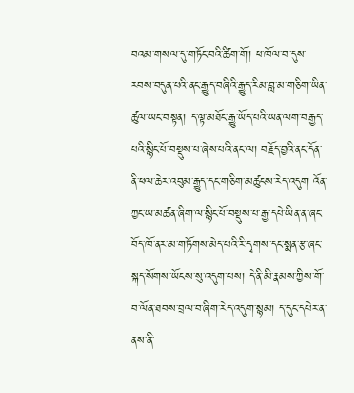བའམ་གསལ་དུ་གཏོང་བའི་ཚིག་གོ། ཕ་ཁོལ་བ་དུས་རབས་བདུན་པའི་ནང་རྒྱུད་བཞིའི་རྒྱུད་རིམ་བླ་མ་གཅིག་ཡིན་ཚུལ་ཡང་བསྟན། ད་ལྟ་མཐོང་རྒྱུ་ཡོད་པའི་ཡན་ལག་བརྒྱད་པའི་སྙིང་པོ་བསྡུས་པ་ཞེས་པའི་ནང་ལ། བརྗོད་བྱའི་ནང་དོན་ནི་ཕལ་ཆེར་འབུམ་རྒྱུད་དང་གཅིག་མཚུངས་རེད་འདུག འོན་ཀྱང་ཡ་མཚན་ཞིག་ལ་སྙིང་པོ་བསྡུས་པ་རྒྱ་དཔེ་ཡིན་ན་ཞང་བོད་ཁོ་ནར་མ་གཏོགས་མེད་པའི་རི་དྭགས་དང་སྨན་རྩ་ཞང་སྐད་སོགས་ཡོངས་སུ་འདུག་པས། དེ་ནི་མི་རྣམས་ཀྱིས་གོ་བ་ལོན་ཐབས་བྲལ་བ་ཞིག་རེད་འདུག་སྙམ། ད་དུང་དཔེར་ན་ནས་ནི་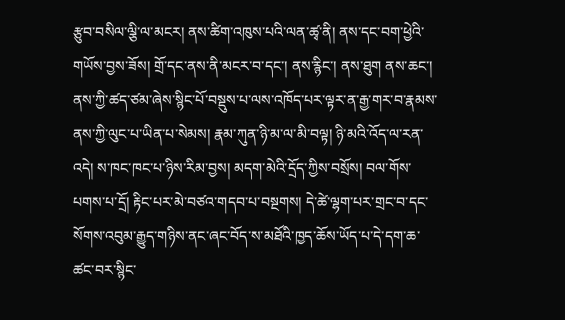རྩུབ་བསིལ་ལྕི་ལ་མངར། ནས་ཚིག་འཁུས་པའི་ལན་ཚྭ་ནི། ནས་དང་བག་ཕྱེའི་གཡོས་བྱས་ཟོས། གྲོ་དང་ནས་ནི་མངར་བ་དང་། ནས་རྙིང་། ནས་ཐུག ནས་ཆང་། ནས་ཀྱི་ཚད་ཙམ་ཞེས་སྙིང་པོ་བསྡུས་པ་ལས་འཁོད་པར་ལྟར་ན་རྒྱ་གར་བ་རྣམས་ནས་ཀྱི་ལུང་པ་ཡིན་པ་སེམས། རྣམ་ཀུན་ཉི་མ་ལ་མི་བལྟ། ཉི་མའི་འོད་ལ་རན་འདེ། ས་ཁང་ཁང་པ་ཉིས་རིམ་བྱས། མདག་མེའི་དྲོད་ཀྱིས་བསྲོས། བལ་གོས་པགས་པ་དྲོ། རྟིང་པར་མེ་བཙའ་གདབ་པ་བསྔགས། དེ་ཚེ་ལྷག་པར་གྲང་བ་དང་སོགས་འབུམ་རྒྱུད་གཉིས་ནང་ཞང་བོད་ས་མཐོའི་ཁྱད་ཆོས་ཡོད་པ་དེ་དག་ཆ་ཚང་བར་སྙིང་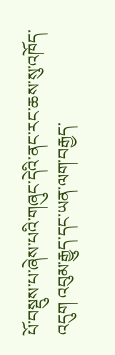པོ་བསྡུས་པ་ཞེས་པའི་གཞུང་དེའི་ནང་རང་ཆས་སུ་འཁོད་འདུག འབུམ་རྒྱུད་དང་ཡན་ལག་བརྒྱད་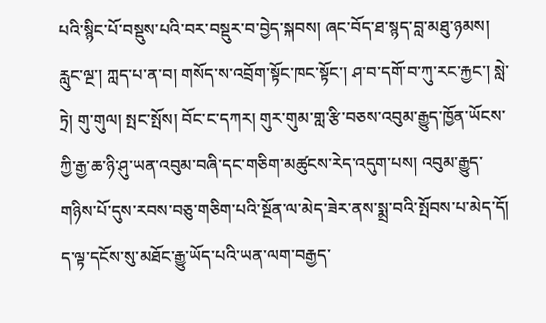པའི་སྙིང་པོ་བསྡུས་པའི་བར་བསྡུར་བ་བྱེད་སྐབས། ཞང་བོད་ཐ་སྙད་བླ་མཐུ་ཉམས། རླུང་ལྔ་། ཀླད་པ་ན་བ། གསོད་ས་འབྲོག་སྟོང་ཁང་སྟོང་། ཤ་བ་དགོ་བ་ཀུ་རང་རྐྱང་། སླེ་ཏྲེ། གུ་གུལ། སྤང་སྤོས། བོང་ང་དཀར། གུར་གུམ་གླ་རྩི་བཅས་འབུམ་རྒྱུད་ཁྱོན་ཡོངས་ཀྱི་རྒྱ་ཆ་ཉི་ཤུ་ཡན་འབུམ་བཞི་དང་གཅིག་མཚུངས་རེད་འདུག་པས། འབུམ་རྒྱུད་གཉིས་པོ་དུས་རབས་བཅུ་གཅིག་པའི་སྔོན་ལ་མེད་ཟེར་ནས་སྨྲ་བའི་སྤོབས་པ་མེད་དོ། ད་ལྟ་དངོས་སུ་མཐོང་རྒྱུ་ཡོད་པའི་ཡན་ལག་བརྒྱད་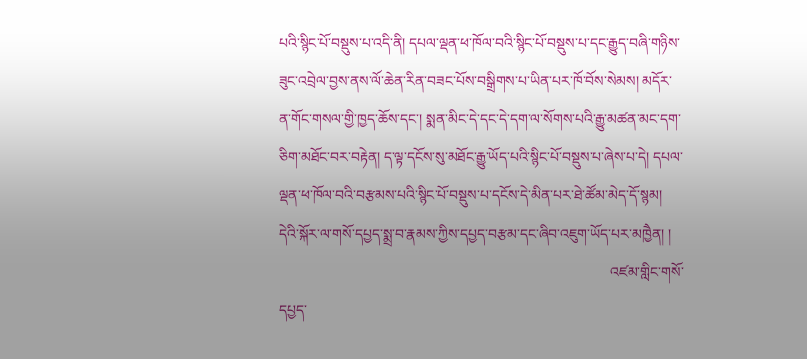པའི་སྙིང་པོ་བསྡུས་པ་འདི་ནི། དཔལ་ལྡན་ཕ་ཁོལ་བའི་སྙིང་པོ་བསྡུས་པ་དང་རྒྱུད་བཞི་གཉིས་ཟུང་འབྲེལ་བྱས་ནས་ལོ་ཆེན་རིན་བཟང་པོས་བསྒྲིགས་པ་ཡིན་པར་ཁོ་བོས་སེམས། མདོར་ན་གོང་གསལ་གྱི་ཁྱད་ཆོས་དང་། སྨན་མིང་དེ་དང་དེ་དག་ལ་སོགས་པའི་རྒྱུ་མཚན་མང་དག་ཅིག་མཐོང་བར་བརྟེན། ད་ལྟ་དངོས་སུ་མཐོང་རྒྱུ་ཡོད་པའི་སྙིང་པོ་བསྡུས་པ་ཞེས་པ་དེ། དཔལ་ལྡན་ཕ་ཁོལ་བའི་བརྩམས་པའི་སྙིང་པོ་བསྡུས་པ་དངོས་དེ་མིན་པར་ཐེ་ཚོམ་མེད་དོ་སྙམ། དེའི་སྐོར་ལ་གསོ་དཔྱད་སྨྲ་བ་རྣམས་ཀྱིས་དཔྱད་བརྩམ་དང་ཞིབ་འཇུག་ཡོད་པར་མཁྱཻན། །
                                                                                           འཛམ་གླིང་གསོ་དཔྱད་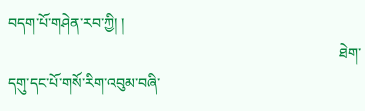བདག་པོ་གཤེན་རབ་ཀྱི། །
                                                                                           ཐེག་དགུ་དང་པོ་གསོ་རིག་འབུམ་བཞི་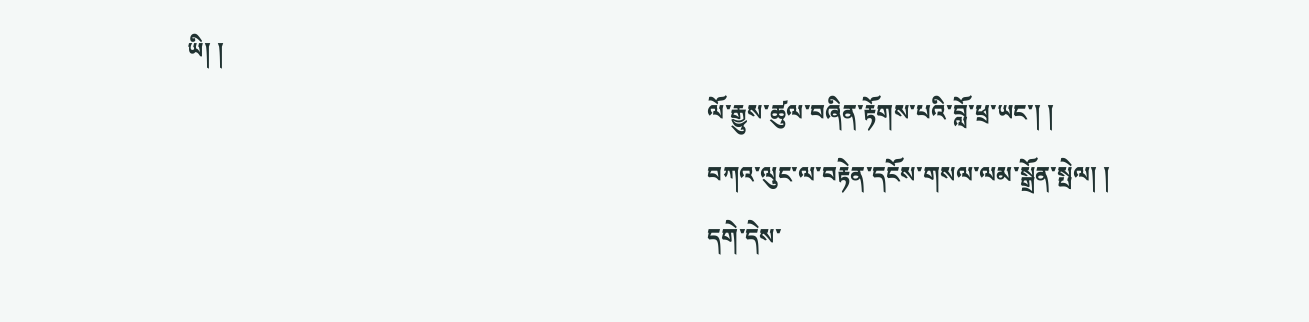ཡི། །
                                                                                           ལོ་རྒྱུས་ཚུལ་བཞིན་རྟོགས་པའི་བློ་ཕྲ་ཡང་། །
                                                                                           བཀའ་ལུང་ལ་བརྟེན་དངོས་གསལ་ལམ་སྒྲོན་སྤེལ། །
                                                                                           དགེ་དེས་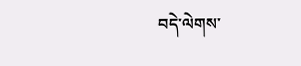བདེ་ལེགས་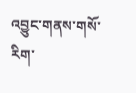འབྱུང་གནས་གསོ་རིག་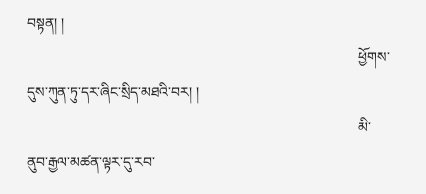བསྟན། །
                                                                                           ཕྱོགས་དུས་ཀུན་ཏུ་དར་ཞིང་སྲིད་མཐའི་བར། །
                                                                                           མི་ནུབ་རྒྱལ་མཚན་ལྟར་དུ་རབ་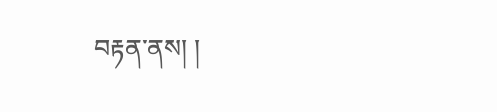བརྟན་ནས། །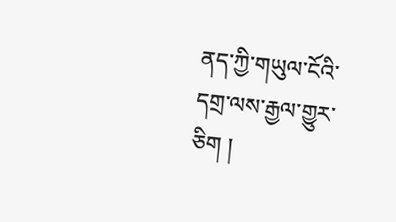ནད་ཀྱི་གཡུལ་ངོའི་དགྲ་ལས་རྒྱལ་གྱུར་ཅིག །